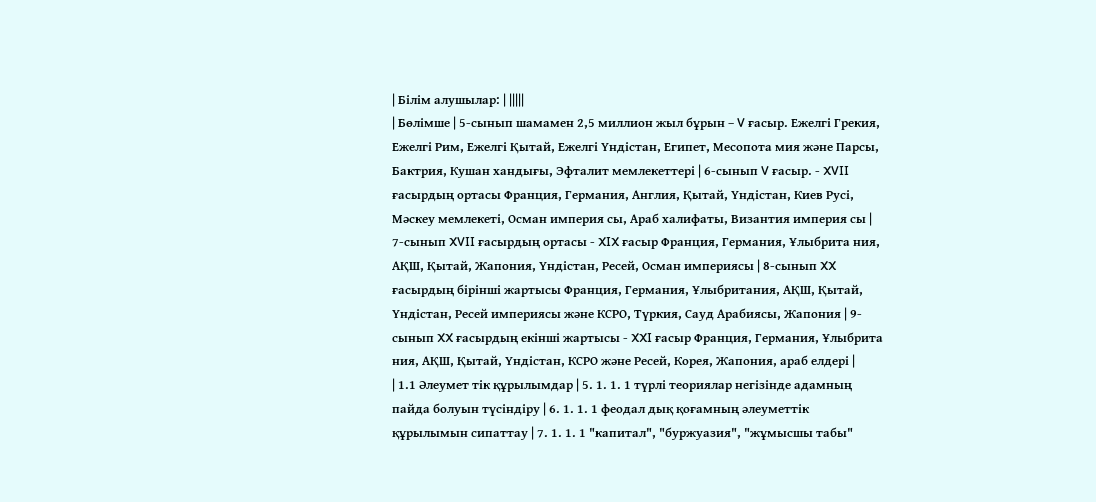| Білім алушылар: | |||||
| Бөлімше | 5-сынып шамамен 2,5 миллион жыл бұрын – V ғасыр. Ежелгі Грекия, Ежелгі Рим, Ежелгі Қытай, Ежелгі Үндістан, Египет, Месопота мия және Парсы, Бактрия, Кушан хандығы, Эфталит мемлекеттері | 6-сынып V ғасыр. - XVII ғасырдың ортасы Франция, Германия, Англия, Қытай, Үндістан, Киев Русі, Мәскеу мемлекеті, Осман империя сы, Араб халифаты, Византия империя сы | 7-сынып XVII ғасырдың ортасы - XIX ғасыр Франция, Германия, Ұлыбрита ния, АҚШ, Қытай, Жапония, Үндістан, Ресей, Осман империясы | 8-сынып XX ғасырдың бірінші жартысы Франция, Германия, Ұлыбритания, АҚШ, Қытай, Үндістан, Ресей империясы және КСРО, Түркия, Сауд Арабиясы, Жапония | 9-сынып XX ғасырдың екінші жартысы - XXI ғасыр Франция, Германия, Ұлыбрита ния, АҚШ, Қытай, Үндістан, КСРО және Ресей, Корея, Жапония, араб елдері |
| 1.1 Әлеумет тік құрылымдар | 5. 1. 1. 1 түрлі теориялар негізінде адамның пайда болуын түсіндіру | 6. 1. 1. 1 феодал дық қоғамның әлеуметтік құрылымын сипаттау | 7. 1. 1. 1 "капитал", "буржуазия", "жұмысшы табы"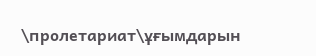\пролетариат\ұғымдарын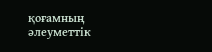қоғамның әлеуметтік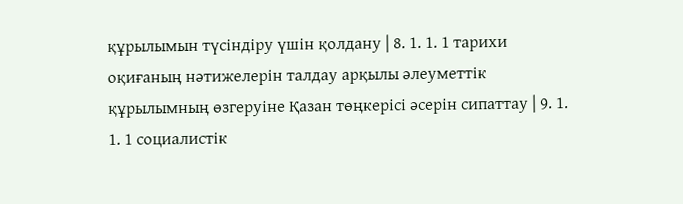құрылымын түсіндіру үшін қолдану | 8. 1. 1. 1 тарихи оқиғаның нәтижелерін талдау арқылы әлеуметтік құрылымның өзгеруіне Қазан төңкерісі әсерін сипаттау | 9. 1. 1. 1 социалистік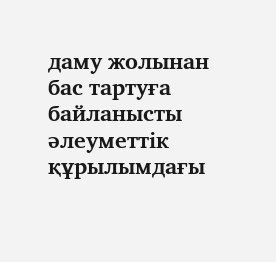даму жолынан бас тартуға байланысты әлеуметтік құрылымдағы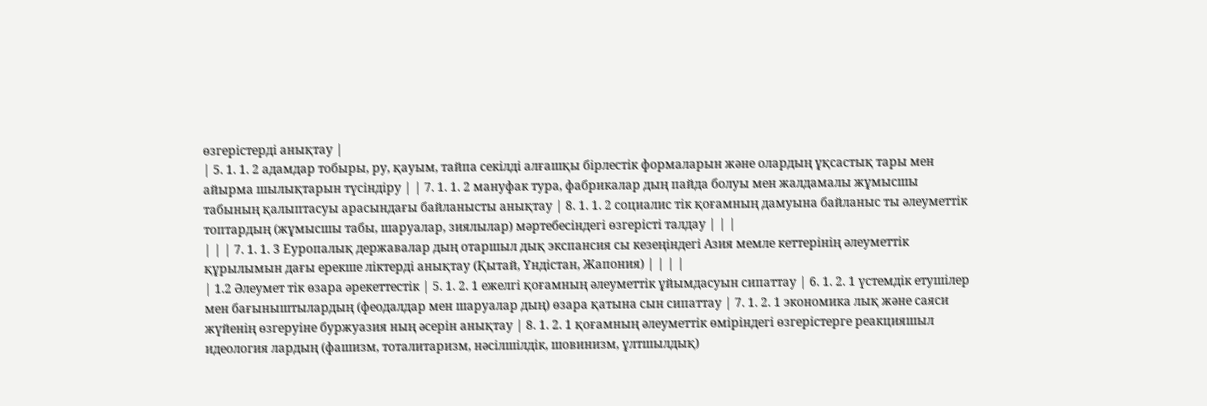өзгерістерді анықтау |
| 5. 1. 1. 2 адамдар тобыры, ру, қауым, тайпа секілді алғашқы бірлестік формаларын және олардың ұқсастық тары мен айырма шылықтарын түсіндіру | | 7. 1. 1. 2 мануфак тура, фабрикалар дың пайда болуы мен жалдамалы жұмысшы табының қалыптасуы арасындағы байланысты анықтау | 8. 1. 1. 2 социалис тік қоғамның дамуына байланыс ты әлеуметтік топтардың (жұмысшы табы, шаруалар, зиялылар) мәртебесіндегі өзгерісті талдау | | |
| | | 7. 1. 1. 3 Еуропалық державалар дың отаршыл дық экспансия сы кезеңіндегі Азия мемле кеттерінің әлеуметтік құрылымын дағы ерекше ліктерді анықтау (Қытай, Үндістан, Жапония) | | | |
| 1.2 Әлеумет тік өзара әрекеттестік | 5. 1. 2. 1 ежелгі қоғамның әлеуметтік ұйымдасуын сипаттау | 6. 1. 2. 1 үстемдік етушілер мен бағыныштылардың (феодалдар мен шаруалар дың) өзара қатына сын сипаттау | 7. 1. 2. 1 экономика лық және саяси жүйенің өзгеруіне буржуазия ның әсерін анықтау | 8. 1. 2. 1 қоғамның әлеуметтік өміріндегі өзгерістерге реакцияшыл идеология лардың (фашизм, тоталитаризм, нәсілшілдік, шовинизм, ұлтшылдық)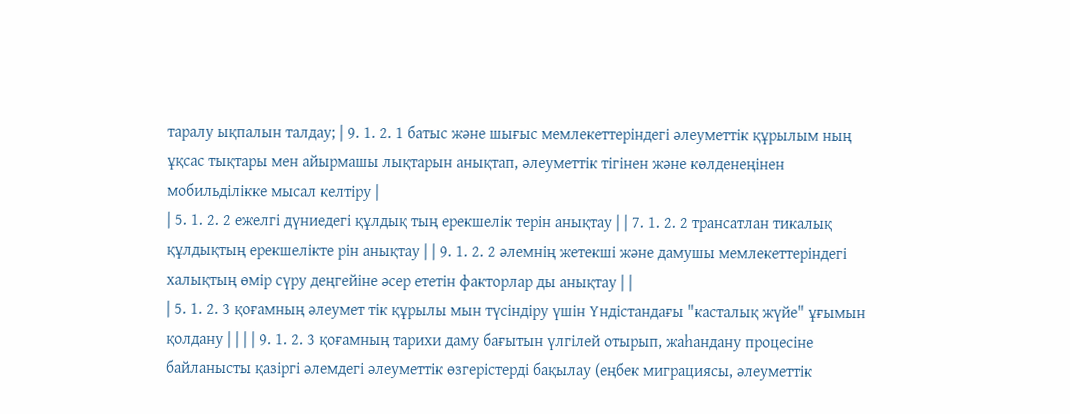таралу ықпалын талдау; | 9. 1. 2. 1 батыс және шығыс мемлекеттеріндегі әлеуметтік құрылым ның ұқсас тықтары мен айырмашы лықтарын анықтап, әлеуметтік тігінен және көлденеңінен мобильділікке мысал келтіру |
| 5. 1. 2. 2 ежелгі дүниедегі құлдық тың ерекшелік терін анықтау | | 7. 1. 2. 2 трансатлан тикалық құлдықтың ерекшелікте рін анықтау | | 9. 1. 2. 2 әлемнің жетекші және дамушы мемлекеттеріндегі халықтың өмір сүру деңгейіне әсер ететін факторлар ды анықтау | |
| 5. 1. 2. 3 қоғамның әлеумет тік құрылы мын түсіндіру үшін Үндістандағы "касталық жүйе" ұғымын қолдану | | | | 9. 1. 2. 3 қоғамның тарихи даму бағытын үлгілей отырып, жаһандану процесіне байланысты қазіргі әлемдегі әлеуметтік өзгерістерді бақылау (еңбек миграциясы, әлеуметтік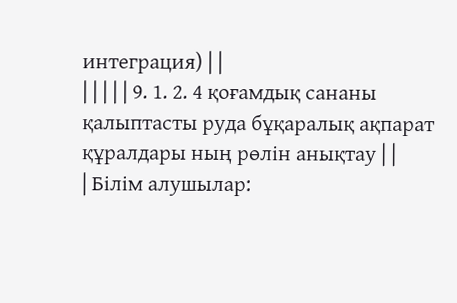интеграция) | |
| | | | | 9. 1. 2. 4 қоғамдық сананы қалыптасты руда бұқаралық ақпарат құралдары ның рөлін анықтау | |
| Білім алушылар: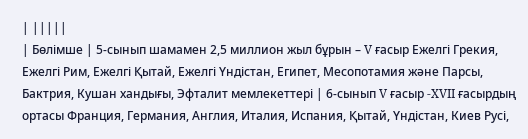| |||||
| Бөлімше | 5-сынып шамамен 2,5 миллион жыл бұрын – V ғасыр Ежелгі Грекия, Ежелгі Рим, Ежелгі Қытай, Ежелгі Үндістан, Египет, Месопотамия және Парсы, Бактрия, Кушан хандығы, Эфталит мемлекеттері | 6-сынып V ғасыр -XVII ғасырдың ортасы Франция, Германия, Англия, Италия, Испания, Қытай, Үндістан, Киев Русі,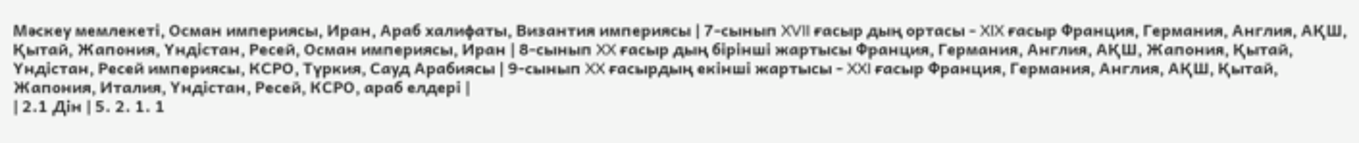Мәскеу мемлекеті, Осман империясы, Иран, Араб халифаты, Византия империясы | 7-сынып XVII ғасыр дың ортасы - XIX ғасыр Франция, Германия, Англия, АҚШ, Қытай, Жапония, Үндістан, Ресей, Осман империясы, Иран | 8-сынып XX ғасыр дың бірінші жартысы Франция, Германия, Англия, АҚШ, Жапония, Қытай, Үндістан, Ресей империясы, КСРО, Түркия, Сауд Арабиясы | 9-сынып XX ғасырдың екінші жартысы - XXI ғасыр Франция, Германия, Англия, АҚШ, Қытай, Жапония, Италия, Үндістан, Ресей, КСРО, араб елдері |
| 2.1 Дін | 5. 2. 1. 1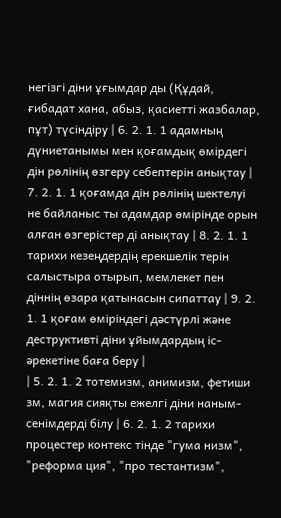негізгі діни ұғымдар ды (Құдай, ғибадат хана, абыз, қасиетті жазбалар, пұт) түсіндіру | 6. 2. 1. 1 адамның дүниетанымы мен қоғамдық өмірдегі дін рөлінің өзгеру себептерін анықтау | 7. 2. 1. 1 қоғамда дін рөлінің шектелуі не байланыс ты адамдар өмірінде орын алған өзгерістер ді анықтау | 8. 2. 1. 1 тарихи кезеңдердің ерекшелік терін салыстыра отырып, мемлекет пен діннің өзара қатынасын сипаттау | 9. 2. 1. 1 қоғам өміріндегі дәстүрлі және деструктивті діни ұйымдардың іс-әрекетіне баға беру |
| 5. 2. 1. 2 тотемизм, анимизм, фетиши зм, магия сияқты ежелгі діни наным-сенімдерді білу | 6. 2. 1. 2 тарихи процестер контекс тінде "гума низм", "реформа ция", "про тестантизм",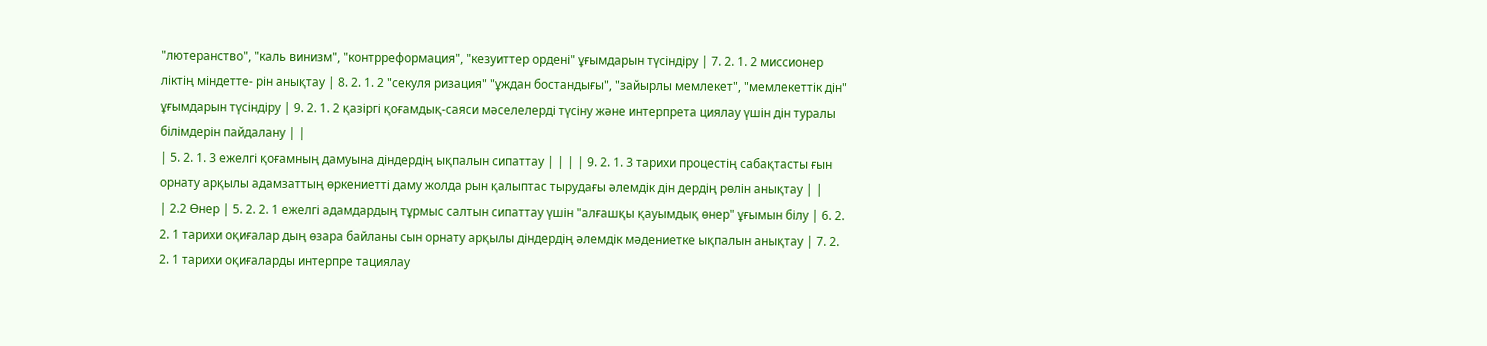"лютеранство", "каль винизм", "контрреформация", "кезуиттер ордені" ұғымдарын түсіндіру | 7. 2. 1. 2 миссионер ліктің міндетте- рін анықтау | 8. 2. 1. 2 "секуля ризация" "ұждан бостандығы", "зайырлы мемлекет", "мемлекеттік дін" ұғымдарын түсіндіру | 9. 2. 1. 2 қазіргі қоғамдық-саяси мәселелерді түсіну және интерпрета циялау үшін дін туралы білімдерін пайдалану | |
| 5. 2. 1. 3 ежелгі қоғамның дамуына діндердің ықпалын сипаттау | | | | 9. 2. 1. 3 тарихи процестің сабақтасты ғын орнату арқылы адамзаттың өркениетті даму жолда рын қалыптас тырудағы әлемдік дін дердің рөлін анықтау | |
| 2.2 Өнер | 5. 2. 2. 1 ежелгі адамдардың тұрмыс салтын сипаттау үшін "алғашқы қауымдық өнер" ұғымын білу | 6. 2. 2. 1 тарихи оқиғалар дың өзара байланы сын орнату арқылы діндердің әлемдік мәдениетке ықпалын анықтау | 7. 2. 2. 1 тарихи оқиғаларды интерпре тациялау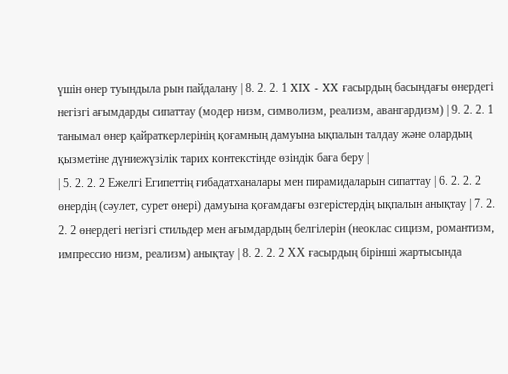үшін өнер туындыла рын пайдалану | 8. 2. 2. 1 XIX - XX ғасырдың басындағы өнердегі негізгі ағымдарды сипаттау (модер низм, символизм, реализм, авангардизм) | 9. 2. 2. 1 танымал өнер қайраткерлерінің қоғамның дамуына ықпалын талдау және олардың қызметіне дүниежүзілік тарих контекстінде өзіндік баға беру |
| 5. 2. 2. 2 Ежелгі Египеттің ғибадатханалары мен пирамидаларын сипаттау | 6. 2. 2. 2 өнердің (сәулет, сурет өнері) дамуына қоғамдағы өзгерістердің ықпалын анықтау | 7. 2. 2. 2 өнердегі негізгі стильдер мен ағымдардың белгілерін (неоклас сицизм, романтизм, импрессио низм, реализм) анықтау | 8. 2. 2. 2 ХХ ғасырдың бірінші жартысында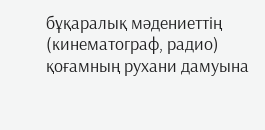бұқаралық мәдениеттің (кинематограф, радио) қоғамның рухани дамуына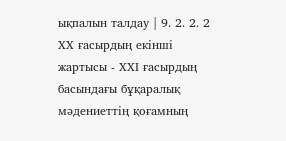ықпалын талдау | 9. 2. 2. 2 ХХ ғасырдың екінші жартысы - ХХI ғасырдың басындағы бұқаралық мәдениеттің қоғамның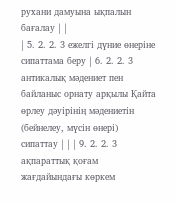рухани дамуына ықпалын бағалау | |
| 5. 2. 2. 3 ежелгі дүние өнеріне сипаттама беру | 6. 2. 2. 3 антикалық мәдениет пен байланыс орнату арқылы Қайта өрлеу дәуірінің мәдениетін (бейнелеу, мүсін өнері) сипаттау | | | 9. 2. 2. 3 ақпараттық қоғам жағдайындағы көркем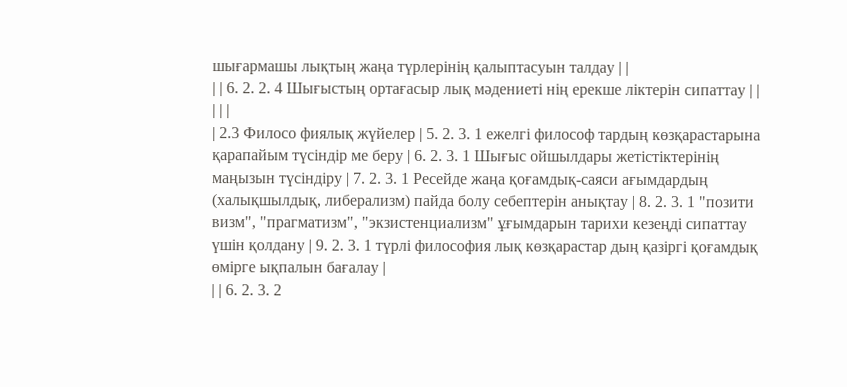шығармашы лықтың жаңа түрлерінің қалыптасуын талдау | |
| | 6. 2. 2. 4 Шығыстың ортағасыр лық мәдениеті нің ерекше ліктерін сипаттау | | | | |
| 2.3 Филосо фиялық жүйелер | 5. 2. 3. 1 ежелгі философ тардың көзқарастарына қарапайым түсіндір ме беру | 6. 2. 3. 1 Шығыс ойшылдары жетістіктерінің маңызын түсіндіру | 7. 2. 3. 1 Ресейде жаңа қоғамдық-саяси ағымдардың (халықшылдық, либерализм) пайда болу себептерін анықтау | 8. 2. 3. 1 "позити визм", "прагматизм", "экзистенциализм" ұғымдарын тарихи кезеңді сипаттау үшін қолдану | 9. 2. 3. 1 түрлі философия лық көзқарастар дың қазіргі қоғамдық өмірге ықпалын бағалау |
| | 6. 2. 3. 2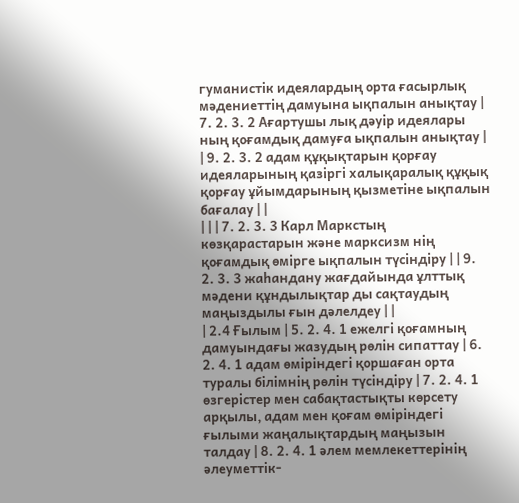гуманистік идеялардың орта ғасырлық мәдениеттің дамуына ықпалын анықтау | 7. 2. 3. 2 Ағартушы лық дәуір идеялары ның қоғамдық дамуға ықпалын анықтау | | 9. 2. 3. 2 адам құқықтарын қорғау идеяларының қазіргі халықаралық құқық қорғау ұйымдарының қызметіне ықпалын бағалау | |
| | | 7. 2. 3. 3 Карл Маркстың көзқарастарын және марксизм нің қоғамдық өмірге ықпалын түсіндіру | | 9. 2. 3. 3 жаһандану жағдайында ұлттық мәдени құндылықтар ды сақтаудың маңыздылы ғын дәлелдеу | |
| 2.4 Ғылым | 5. 2. 4. 1 ежелгі қоғамның дамуындағы жазудың рөлін сипаттау | 6. 2. 4. 1 адам өміріндегі қоршаған орта туралы білімнің рөлін түсіндіру | 7. 2. 4. 1 өзгерістер мен сабақтастықты көрсету арқылы, адам мен қоғам өміріндегі ғылыми жаңалықтардың маңызын талдау | 8. 2. 4. 1 әлем мемлекеттерінің әлеуметтік-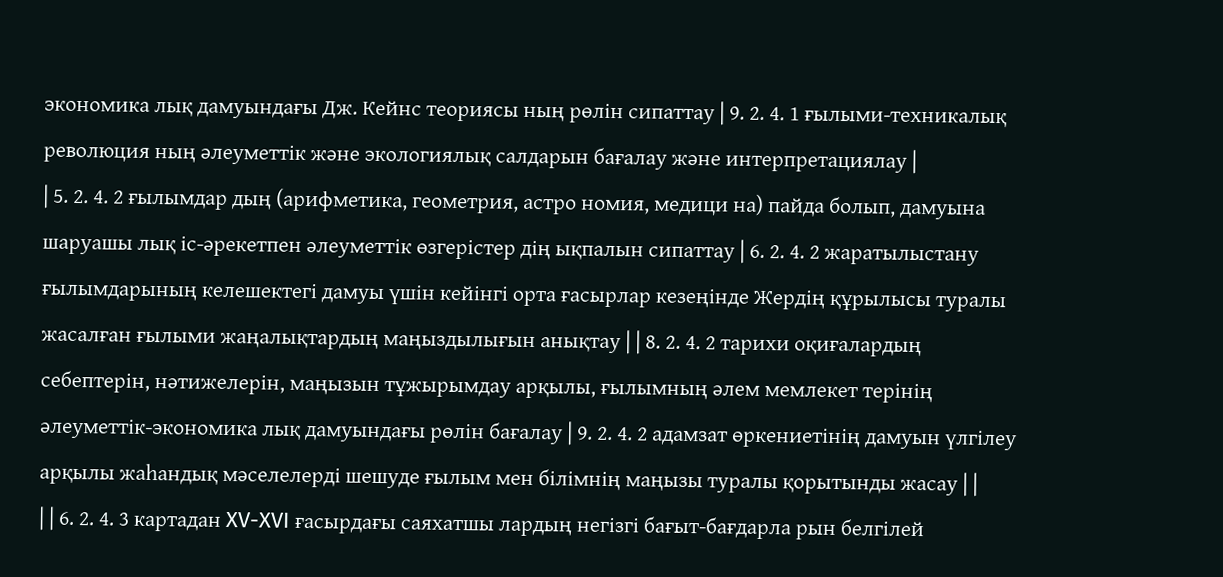экономика лық дамуындағы Дж. Кейнс теориясы ның рөлін сипаттау | 9. 2. 4. 1 ғылыми-техникалық революция ның әлеуметтік және экологиялық салдарын бағалау және интерпретациялау |
| 5. 2. 4. 2 ғылымдар дың (арифметика, геометрия, астро номия, медици на) пайда болып, дамуына шаруашы лық іс-әрекетпен әлеуметтік өзгерістер дің ықпалын сипаттау | 6. 2. 4. 2 жаратылыстану ғылымдарының келешектегі дамуы үшін кейінгі орта ғасырлар кезеңінде Жердің құрылысы туралы жасалған ғылыми жаңалықтардың маңыздылығын анықтау | | 8. 2. 4. 2 тарихи оқиғалардың себептерін, нәтижелерін, маңызын тұжырымдау арқылы, ғылымның әлем мемлекет терінің әлеуметтік-экономика лық дамуындағы рөлін бағалау | 9. 2. 4. 2 адамзат өркениетінің дамуын үлгілеу арқылы жаһандық мәселелерді шешуде ғылым мен білімнің маңызы туралы қорытынды жасау | |
| | 6. 2. 4. 3 картадан XV-XVI ғасырдағы саяхатшы лардың негізгі бағыт-бағдарла рын белгілей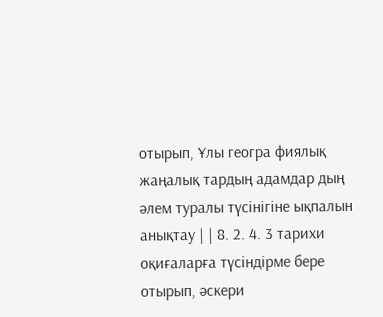отырып, Ұлы геогра фиялық жаңалық тардың адамдар дың әлем туралы түсінігіне ықпалын анықтау | | 8. 2. 4. 3 тарихи оқиғаларға түсіндірме бере отырып, әскери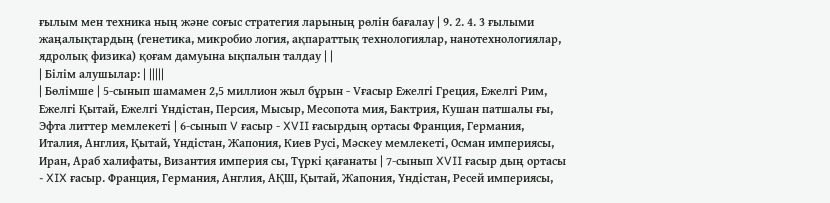ғылым мен техника ның және соғыс стратегия ларының рөлін бағалау | 9. 2. 4. 3 ғылыми жаңалықтардың (генетика, микробио логия, ақпараттық технологиялар, нанотехнологиялар, ядролық физика) қоғам дамуына ықпалын талдау | |
| Білім алушылар: | |||||
| Бөлімше | 5-сынып шамамен 2,5 миллион жыл бұрын - Vғасыр Ежелгі Греция, Ежелгі Рим, Ежелгі Қытай, Ежелгі Үндістан, Персия, Мысыр, Месопота мия, Бактрия, Кушан патшалы ғы, Эфта литтер мемлекеті | 6-сынып V ғасыр - XVII ғасырдың ортасы Франция, Германия, Италия, Англия, Қытай, Үндістан, Жапония, Киев Русі, Мәскеу мемлекеті, Осман империясы, Иран, Араб халифаты, Византия империя сы, Түркі қағанаты | 7-сынып XVII ғасыр дың ортасы - XIX ғасыр. Франция, Германия, Англия, АҚШ, Қытай, Жапония, Үндістан, Ресей империясы,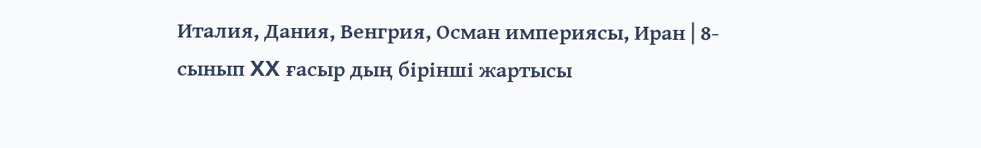Италия, Дания, Венгрия, Осман империясы, Иран | 8-сынып XX ғасыр дың бірінші жартысы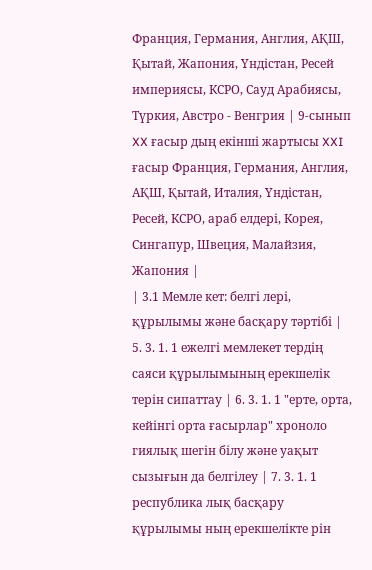Франция, Германия, Англия, АҚШ, Қытай, Жапония, Үндістан, Ресей империясы, КСРО, Сауд Арабиясы, Түркия, Австро - Венгрия | 9-сынып XX ғасыр дың екінші жартысы XXI ғасыр Франция, Германия, Англия, АҚШ, Қытай, Италия, Үндістан, Ресей, КСРО, араб елдері, Корея, Сингапур, Швеция, Малайзия, Жапония |
| 3.1 Мемле кет: белгі лері, құрылымы және басқару тәртібі | 5. 3. 1. 1 ежелгі мемлекет тердің саяси құрылымының ерекшелік терін сипаттау | 6. 3. 1. 1 "ерте, орта, кейінгі орта ғасырлар" хроноло гиялық шегін білу және уақыт сызығын да белгілеу | 7. 3. 1. 1 республика лық басқару құрылымы ның ерекшелікте рін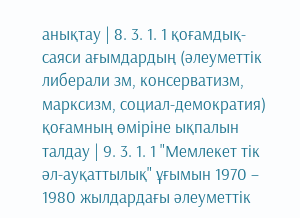анықтау | 8. 3. 1. 1 қоғамдық-саяси ағымдардың (әлеуметтік либерали зм, консерватизм, марксизм, социал-демократия) қоғамның өміріне ықпалын талдау | 9. 3. 1. 1 "Мемлекет тік әл-ауқаттылық" ұғымын 1970 – 1980 жылдардағы әлеуметтік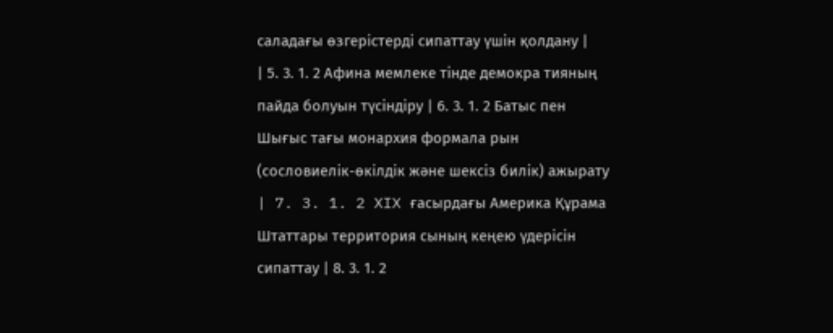саладағы өзгерістерді сипаттау үшін қолдану |
| 5. 3. 1. 2 Афина мемлеке тінде демокра тияның пайда болуын түсіндіру | 6. 3. 1. 2 Батыс пен Шығыс тағы монархия формала рын (сословиелік-өкілдік және шексіз билік) ажырату | 7. 3. 1. 2 XIX ғасырдағы Америка Құрама Штаттары территория сының кеңею үдерісін сипаттау | 8. 3. 1. 2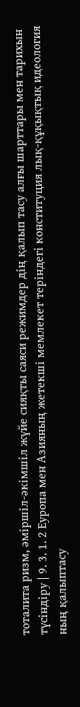тоталита ризм, әміршіл-әкімшіл жүйе сияқты саяси режимдер дің қалып тасу алғы шарттары мен тарихын түсіндіру | 9. 3. 1. 2 Еуропа мен Азияның жетекші мемлекет теріндегі конституция лық-құқықтық идеология ның қалыптасу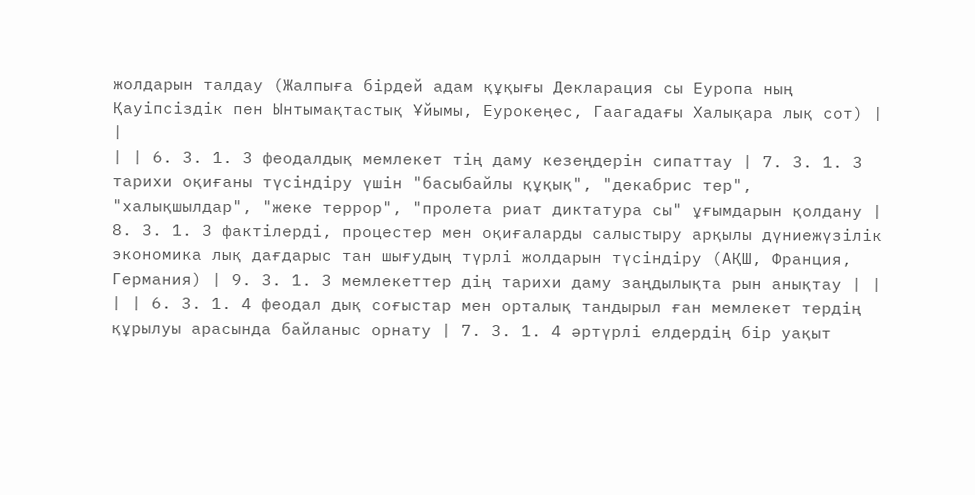жолдарын талдау (Жалпыға бірдей адам құқығы Декларация сы Еуропа ның Қауіпсіздік пен Ынтымақтастық Ұйымы, Еурокеңес, Гаагадағы Халықара лық сот) | |
| | 6. 3. 1. 3 феодалдық мемлекет тің даму кезеңдерін сипаттау | 7. 3. 1. 3 тарихи оқиғаны түсіндіру үшін "басыбайлы құқық", "декабрис тер", "халықшылдар", "жеке террор", "пролета риат диктатура сы" ұғымдарын қолдану | 8. 3. 1. 3 фактілерді, процестер мен оқиғаларды салыстыру арқылы дүниежүзілік экономика лық дағдарыс тан шығудың түрлі жолдарын түсіндіру (АҚШ, Франция, Германия) | 9. 3. 1. 3 мемлекеттер дің тарихи даму заңдылықта рын анықтау | |
| | 6. 3. 1. 4 феодал дық соғыстар мен орталық тандырыл ған мемлекет тердің құрылуы арасында байланыс орнату | 7. 3. 1. 4 әртүрлі елдердің бір уақыт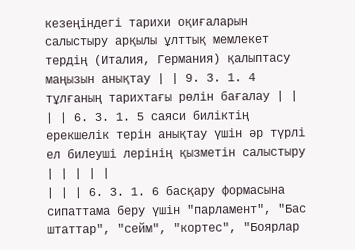кезеңіндегі тарихи оқиғаларын салыстыру арқылы ұлттық мемлекет тердің (Италия, Германия) қалыптасу маңызын анықтау | | 9. 3. 1. 4 тұлғаның тарихтағы рөлін бағалау | |
| | 6. 3. 1. 5 саяси биліктің ерекшелік терін анықтау үшін әр түрлі ел билеуші лерінің қызметін салыстыру | | | | |
| | | 6. 3. 1. 6 басқару формасына сипаттама беру үшін "парламент", "Бас штаттар", "сейм", "кортес", "Боярлар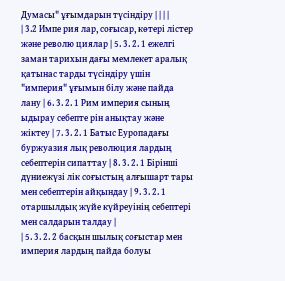Думасы" ұғымдарын түсіндіру | | | |
| 3.2 Импе рия лар, соғысар, көтері лістер және револю циялар | 5. 3. 2. 1 ежелгі заман тарихын дағы мемлекет аралық қатынас тарды түсіндіру үшін "империя" ұғымын білу және пайда лану | 6. 3. 2. 1 Рим империя сының ыдырау себепте рін анықтау және жіктеу | 7. 3. 2. 1 Батыс Еуропадағы буржуазия лық революция лардың себептерін сипаттау | 8. 3. 2. 1 Бірінші дүниежүзі лік соғыстың алғышарт тары мен себептерін айқындау | 9. 3. 2. 1 отаршылдық жүйе күйреуінің себептері мен салдарын талдау |
| 5. 3. 2. 2 басқын шылық соғыстар мен империя лардың пайда болуы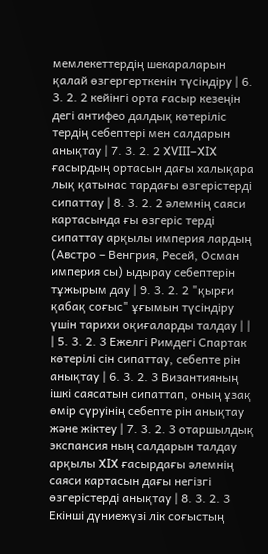мемлекеттердің шекараларын қалай өзгергерткенін түсіндіру | 6. 3. 2. 2 кейінгі орта ғасыр кезеңін дегі антифео далдық көтеріліс тердің себептері мен салдарын анықтау | 7. 3. 2. 2 XVIII–XIX ғасырдың ортасын дағы халықара лық қатынас тардағы өзгерістерді сипаттау | 8. 3. 2. 2 әлемнің саяси картасында ғы өзгеріс терді сипаттау арқылы империя лардың (Австро – Венгрия, Ресей, Осман империя сы) ыдырау себептерін тұжырым дау | 9. 3. 2. 2 "қырғи қабақ соғыс" ұғымын түсіндіру үшін тарихи оқиғаларды талдау | |
| 5. 3. 2. 3 Ежелгі Римдегі Спартак көтерілі сін сипаттау, себепте рін анықтау | 6. 3. 2. 3 Византияның ішкі саясатын сипаттап, оның ұзақ өмір сүруінің себепте рін анықтау және жіктеу | 7. 3. 2. 3 отаршылдық экспансия ның салдарын талдау арқылы XIX ғасырдағы әлемнің саяси картасын дағы негізгі өзгерістерді анықтау | 8. 3. 2. 3 Екінші дүниежүзі лік соғыстың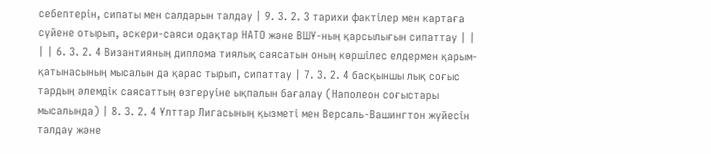себептерін, сипаты мен салдарын талдау | 9. 3. 2. 3 тарихи фактілер мен картаға сүйене отырып, әскери-саяси одақтар НАТО және ВШҰ-ның қарсылығын сипаттау | |
| | 6. 3. 2. 4 Византияның диплома тиялық саясатын оның көршілес елдермен қарым-қатынасының мысалын да қарас тырып, сипаттау | 7. 3. 2. 4 басқыншы лық соғыс тардың әлемдік саясаттың өзгеруіне ықпалын бағалау (Наполеон соғыстары мысалында) | 8. 3. 2. 4 Ұлттар Лигасының қызметі мен Версаль-Вашингтон жүйесін талдау және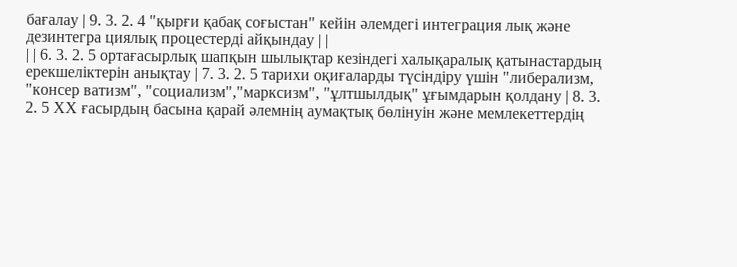бағалау | 9. 3. 2. 4 "қырғи қабақ соғыстан" кейін әлемдегі интеграция лық және дезинтегра циялық процестерді айқындау | |
| | 6. 3. 2. 5 ортағасырлық шапқын шылықтар кезіндегі халықаралық қатынастардың ерекшеліктерін анықтау | 7. 3. 2. 5 тарихи оқиғаларды түсіндіру үшін "либерализм, "консер ватизм", "социализм","марксизм", "ұлтшылдық" ұғымдарын қолдану | 8. 3. 2. 5 ХХ ғасырдың басына қарай әлемнің аумақтық бөлінуін және мемлекеттердің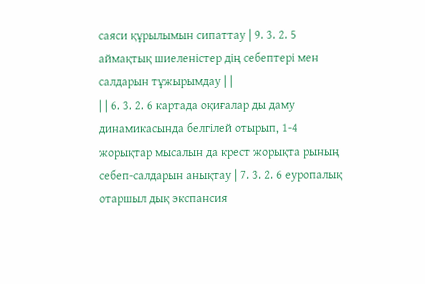саяси құрылымын сипаттау | 9. 3. 2. 5 аймақтық шиеленістер дің себептері мен салдарын тұжырымдау | |
| | 6. 3. 2. 6 картада оқиғалар ды даму динамикасында белгілей отырып, 1-4 жорықтар мысалын да крест жорықта рының себеп-салдарын анықтау | 7. 3. 2. 6 еуропалық отаршыл дық экспансия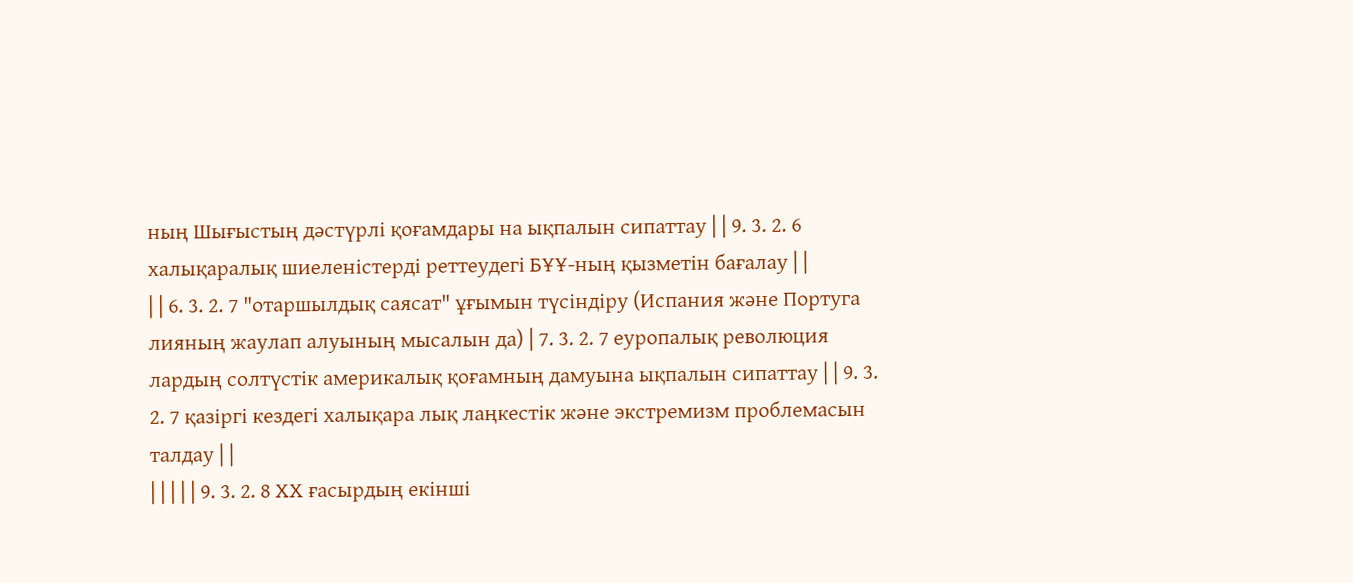ның Шығыстың дәстүрлі қоғамдары на ықпалын сипаттау | | 9. 3. 2. 6 халықаралық шиеленістерді реттеудегі БҰҰ-ның қызметін бағалау | |
| | 6. 3. 2. 7 "отаршылдық саясат" ұғымын түсіндіру (Испания және Португа лияның жаулап алуының мысалын да) | 7. 3. 2. 7 еуропалық революция лардың солтүстік америкалық қоғамның дамуына ықпалын сипаттау | | 9. 3. 2. 7 қазіргі кездегі халықара лық лаңкестік және экстремизм проблемасын талдау | |
| | | | | 9. 3. 2. 8 ХХ ғасырдың екінші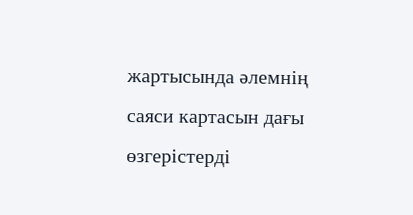жартысында әлемнің саяси картасын дағы өзгерістерді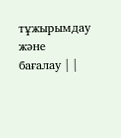тұжырымдау және бағалау | |